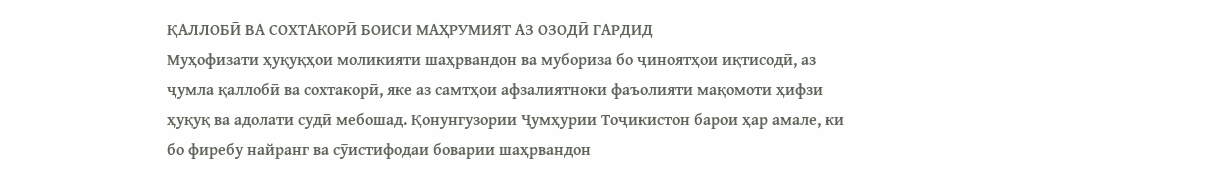ҚАЛЛОБӢ ВА СОХТАКОРӢ БОИСИ МАҲРУМИЯТ АЗ ОЗОДӢ ГАРДИД
Муҳофизати ҳуқуқҳои моликияти шаҳрвандон ва мубориза бо ҷиноятҳои иқтисодӣ, аз ҷумла қаллобӣ ва сохтакорӣ, яке аз самтҳои афзалиятноки фаъолияти мақомоти ҳифзи ҳуқуқ ва адолати судӣ мебошад. Қонунгузории Ҷумҳурии Тоҷикистон барои ҳар амале, ки бо фиребу найранг ва сӯистифодаи боварии шаҳрвандон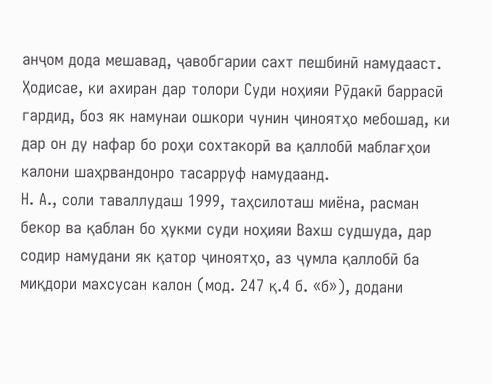анҷом дода мешавад, ҷавобгарии сахт пешбинӣ намудааст. Ҳодисае, ки ахиран дар толори Суди ноҳияи Рӯдакӣ баррасӣ гардид, боз як намунаи ошкори чунин ҷиноятҳо мебошад, ки дар он ду нафар бо роҳи сохтакорӣ ва қаллобӣ маблағҳои калони шаҳрвандонро тасарруф намудаанд.
Н. А., соли таваллудаш 1999, таҳсилоташ миёна, расман бекор ва қаблан бо ҳукми суди ноҳияи Вахш судшуда, дар содир намудани як қатор ҷиноятҳо, аз ҷумла қаллобӣ ба миқдори махсусан калон (мод. 247 қ.4 б. «б»), додани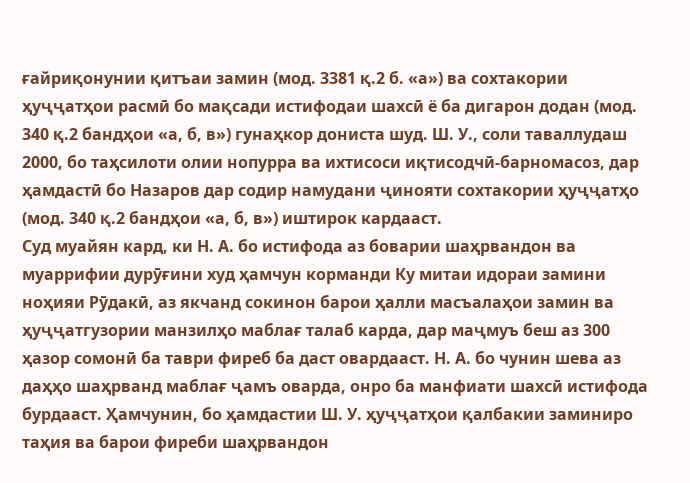ғайриқонунии қитъаи замин (мод. 3381 қ.2 б. «а») ва сохтакории ҳуҷҷатҳои расмӣ бо мақсади истифодаи шахсӣ ё ба дигарон додан (мод. 340 қ.2 бандҳои «а, б, в») гунаҳкор дониста шуд. Ш. У., соли таваллудаш 2000, бо таҳсилоти олии нопурра ва ихтисоси иқтисодчӣ-барномасоз, дар ҳамдастӣ бо Назаров дар содир намудани ҷинояти сохтакории ҳуҷҷатҳо (мод. 340 қ.2 бандҳои «а, б, в») иштирок кардааст.
Суд муайян кард, ки Н. А. бо истифода аз боварии шаҳрвандон ва муаррифии дурӯғини худ ҳамчун корманди Ку митаи идораи замини ноҳияи Рӯдакӣ, аз якчанд сокинон барои ҳалли масъалаҳои замин ва ҳуҷҷатгузории манзилҳо маблағ талаб карда, дар маҷмуъ беш аз 300 ҳазор сомонӣ ба таври фиреб ба даст овардааст. Н. А. бо чунин шева аз даҳҳо шаҳрванд маблағ ҷамъ оварда, онро ба манфиати шахсӣ истифода бурдааст. Ҳамчунин, бо ҳамдастии Ш. У. ҳуҷҷатҳои қалбакии заминиро таҳия ва барои фиреби шаҳрвандон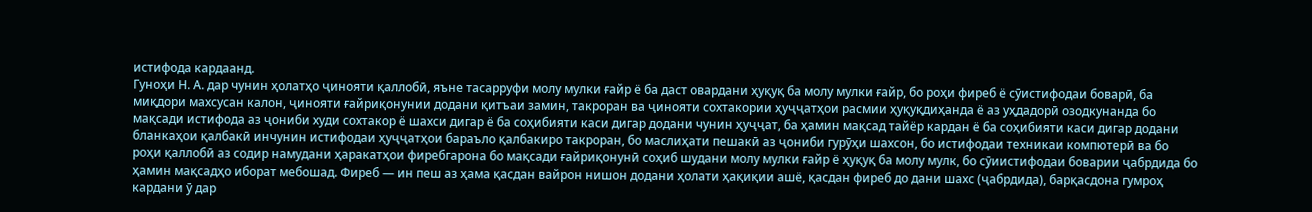истифода кардаанд.
Гуноҳи Н. А. дар чунин ҳолатҳо ҷинояти қаллобӣ, яъне тасарруфи молу мулки ғайр ё ба даст овардани ҳуқуқ ба молу мулки ғайр, бо роҳи фиреб ё сӯистифодаи боварӣ, ба миқдори махсусан калон, ҷинояти ғайриқонунии додани қитъаи замин, такроран ва ҷинояти сохтакории ҳуҷҷатҳои расмии ҳуқуқдиҳанда ё аз уҳдадорӣ озодкунанда бо мақсади истифода аз ҷониби худи сохтакор ё шахси дигар ё ба соҳибияти каси дигар додани чунин ҳуҷҷат, ба ҳамин мақсад тайёр кардан ё ба соҳибияти каси дигар додани бланкаҳои қалбакӣ инчунин истифодаи ҳуҷҷатҳои бараъло қалбакиро такроран, бо маслиҳати пешакӣ аз ҷониби гурӯҳи шахсон, бо истифодаи техникаи компютерӣ ва бо роҳи қаллобӣ аз содир намудани ҳаракатҳои фиребгарона бо мақсади ғайриқонунӣ соҳиб шудани молу мулки ғайр ё ҳуқуқ ба молу мулк, бо сӯиистифодаи боварии ҷабрдида бо ҳамин мақсадҳо иборат мебошад. Фиреб — ин пеш аз ҳама қасдан вайрон нишон додани ҳолати ҳақиқии ашё, қасдан фиреб до дани шахс (ҷабрдида), барқасдона гумроҳ кардани ӯ дар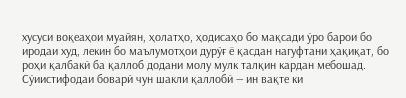хусуси воқеаҳои муайян, ҳолатҳо, ҳодисаҳо бо мақсади ӯро барои бо иродаи худ, лекин бо маълумотҳои дурӯғ ё қасдан нагуфтани ҳақиқат, бо роҳи қалбакӣ ба қаллоб додани молу мулк талқин кардан мебошад. Сӯиистифодаи боварӣ чун шакли қаллобӣ — ин вақте ки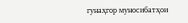гунаҳгор муносибатҳои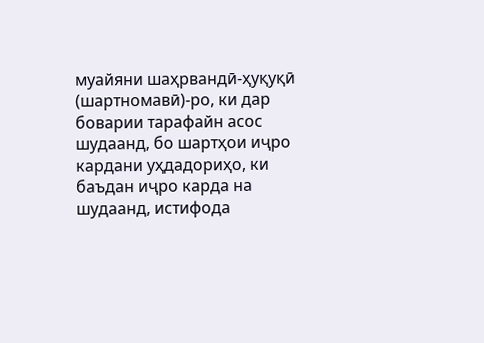муайяни шаҳрвандӣ-ҳуқуқӣ (шартномавӣ)-ро, ки дар боварии тарафайн асос шудаанд, бо шартҳои иҷро кардани уҳдадориҳо, ки баъдан иҷро карда на шудаанд, истифода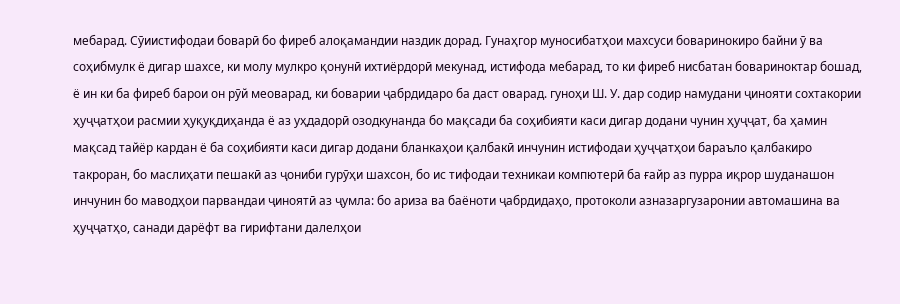мебарад. Сӯиистифодаи боварӣ бо фиреб алоқамандии наздик дорад. Гунаҳгор муносибатҳои махсуси боваринокиро байни ӯ ва соҳибмулк ё дигар шахсе, ки молу мулкро қонунӣ ихтиёрдорӣ мекунад, истифода мебарад, то ки фиреб нисбатан бовариноктар бошад, ё ин ки ба фиреб барои он рӯй меоварад, ки боварии ҷабрдидаро ба даст оварад. гуноҳи Ш. У. дар содир намудани ҷинояти сохтакории ҳуҷҷатҳои расмии ҳуқуқдиҳанда ё аз уҳдадорӣ озодкунанда бо мақсади ба соҳибияти каси дигар додани чунин ҳуҷҷат, ба ҳамин мақсад тайёр кардан ё ба соҳибияти каси дигар додани бланкаҳои қалбакӣ инчунин истифодаи ҳуҷҷатҳои бараъло қалбакиро такроран, бо маслиҳати пешакӣ аз ҷониби гурӯҳи шахсон, бо ис тифодаи техникаи компютерӣ ба ғайр аз пурра иқрор шуданашон инчунин бо маводҳои парвандаи ҷиноятӣ аз ҷумла: бо ариза ва баёноти ҷабрдидаҳо, протоколи азназаргузаронии автомашина ва ҳуҷҷатҳо, санади дарёфт ва гирифтани далелҳои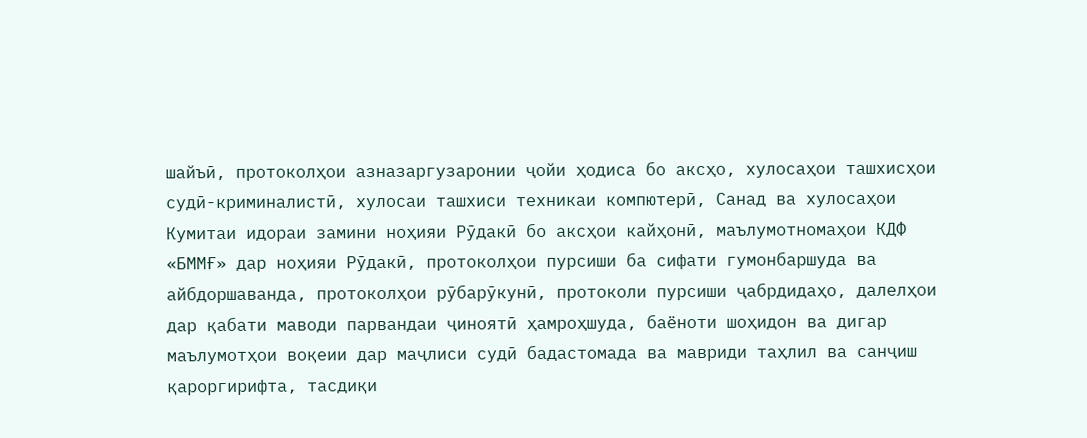шайъӣ, протоколҳои азназаргузаронии ҷойи ҳодиса бо аксҳо, хулосаҳои ташхисҳои судӣ-криминалистӣ, хулосаи ташхиси техникаи компютерӣ, Санад ва хулосаҳои Кумитаи идораи замини ноҳияи Рӯдакӣ бо аксҳои кайҳонӣ, маълумотномаҳои КДФ «БММҒ» дар ноҳияи Рӯдакӣ, протоколҳои пурсиши ба сифати гумонбаршуда ва айбдоршаванда, протоколҳои рӯбарӯкунӣ, протоколи пурсиши ҷабрдидаҳо, далелҳои дар қабати маводи парвандаи ҷиноятӣ ҳамроҳшуда, баёноти шоҳидон ва дигар маълумотҳои воқеии дар маҷлиси судӣ бадастомада ва мавриди таҳлил ва санҷиш қароргирифта, тасдиқи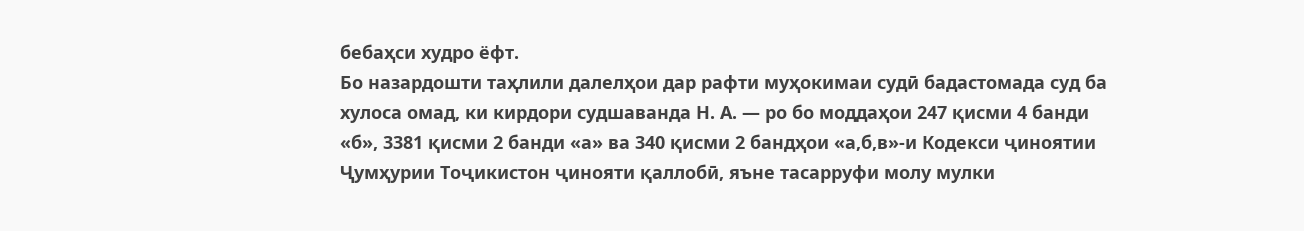бебаҳси худро ёфт.
Бо назардошти таҳлили далелҳои дар рафти муҳокимаи судӣ бадастомада суд ба хулоса омад, ки кирдори судшаванда Н. А. — ро бо моддаҳои 247 қисми 4 банди «б», 3381 қисми 2 банди «а» ва 340 қисми 2 бандҳои «а,б,в»-и Кодекси ҷиноятии Ҷумҳурии Тоҷикистон ҷинояти қаллобӣ, яъне тасарруфи молу мулки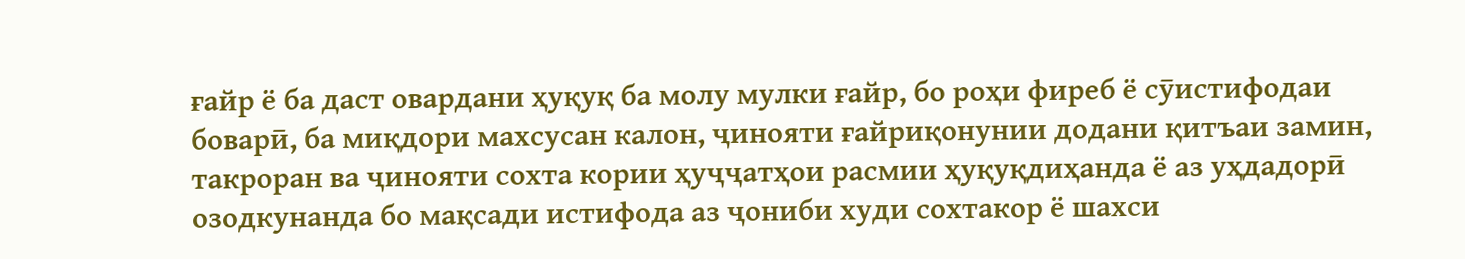ғайр ё ба даст овардани ҳуқуқ ба молу мулки ғайр, бо роҳи фиреб ё сӯистифодаи боварӣ, ба миқдори махсусан калон, ҷинояти ғайриқонунии додани қитъаи замин, такроран ва ҷинояти сохта кории ҳуҷҷатҳои расмии ҳуқуқдиҳанда ё аз уҳдадорӣ озодкунанда бо мақсади истифода аз ҷониби худи сохтакор ё шахси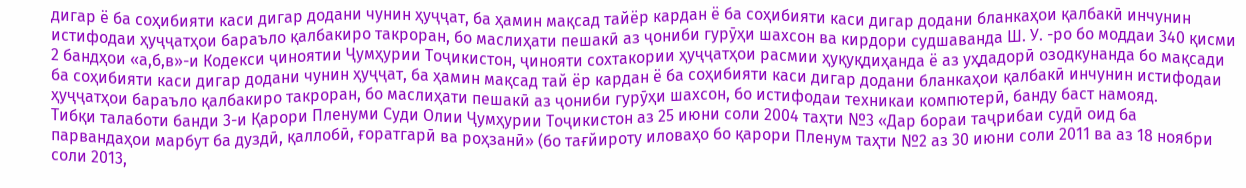дигар ё ба соҳибияти каси дигар додани чунин ҳуҷҷат, ба ҳамин мақсад тайёр кардан ё ба соҳибияти каси дигар додани бланкаҳои қалбакӣ инчунин истифодаи ҳуҷҷатҳои бараъло қалбакиро такроран, бо маслиҳати пешакӣ аз ҷониби гурӯҳи шахсон ва кирдори судшаванда Ш. У. -ро бо моддаи 340 қисми 2 бандҳои «а,б,в»-и Кодекси ҷиноятии Ҷумҳурии Тоҷикистон, ҷинояти сохтакории ҳуҷҷатҳои расмии ҳуқуқдиҳанда ё аз уҳдадорӣ озодкунанда бо мақсади ба соҳибияти каси дигар додани чунин ҳуҷҷат, ба ҳамин мақсад тай ёр кардан ё ба соҳибияти каси дигар додани бланкаҳои қалбакӣ инчунин истифодаи ҳуҷҷатҳои бараъло қалбакиро такроран, бо маслиҳати пешакӣ аз ҷониби гурӯҳи шахсон, бо истифодаи техникаи компютерӣ, банду баст намояд.
Тибқи талаботи банди 3-и Қарори Пленуми Суди Олии Ҷумҳурии Тоҷикистон аз 25 июни соли 2004 таҳти №3 «Дар бораи таҷрибаи судӣ оид ба парвандаҳои марбут ба дуздӣ, қаллобӣ, ғоратгарӣ ва роҳзанӣ» (бо тағйироту иловаҳо бо қарори Пленум таҳти №2 аз 30 июни соли 2011 ва аз 18 ноябри соли 2013,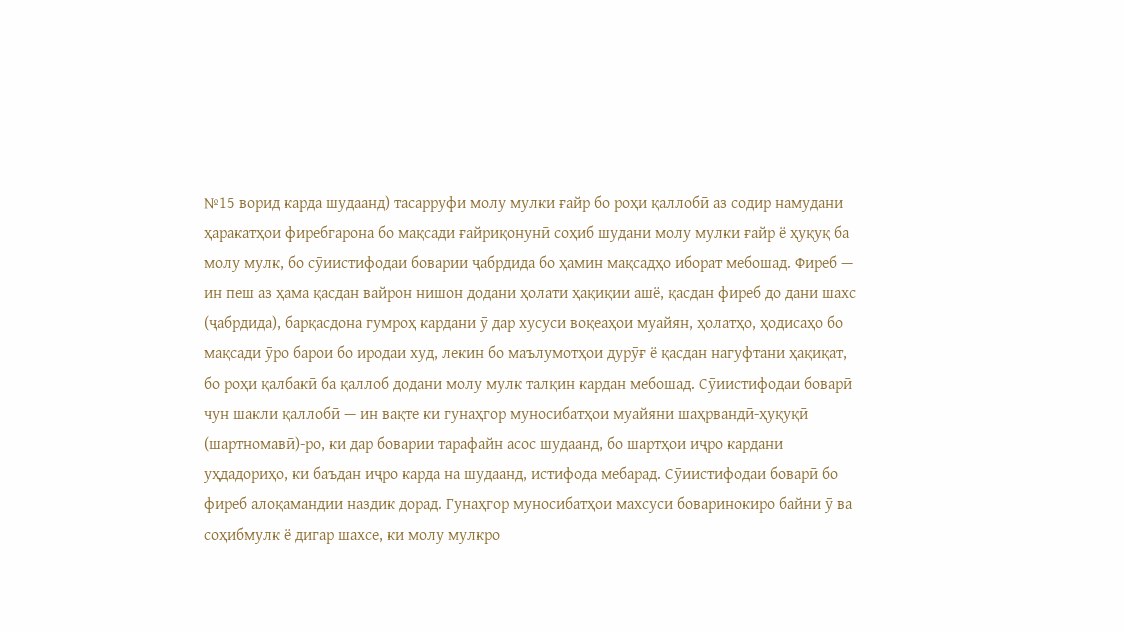№15 ворид карда шудаанд) тасарруфи молу мулки ғайр бо роҳи қаллобӣ аз содир намудани ҳаракатҳои фиребгарона бо мақсади ғайриқонунӣ соҳиб шудани молу мулки ғайр ё ҳуқуқ ба молу мулк, бо сӯиистифодаи боварии ҷабрдида бо ҳамин мақсадҳо иборат мебошад. Фиреб — ин пеш аз ҳама қасдан вайрон нишон додани ҳолати ҳақиқии ашё, қасдан фиреб до дани шахс (ҷабрдида), барқасдона гумроҳ кардани ӯ дар хусуси воқеаҳои муайян, ҳолатҳо, ҳодисаҳо бо мақсади ӯро барои бо иродаи худ, лекин бо маълумотҳои дурӯғ ё қасдан нагуфтани ҳақиқат, бо роҳи қалбакӣ ба қаллоб додани молу мулк талқин кардан мебошад. Сӯиистифодаи боварӣ чун шакли қаллобӣ — ин вақте ки гунаҳгор муносибатҳои муайяни шаҳрвандӣ-ҳуқуқӣ (шартномавӣ)-ро, ки дар боварии тарафайн асос шудаанд, бо шартҳои иҷро кардани уҳдадориҳо, ки баъдан иҷро карда на шудаанд, истифода мебарад. Сӯиистифодаи боварӣ бо фиреб алоқамандии наздик дорад. Гунаҳгор муносибатҳои махсуси боваринокиро байни ӯ ва соҳибмулк ё дигар шахсе, ки молу мулкро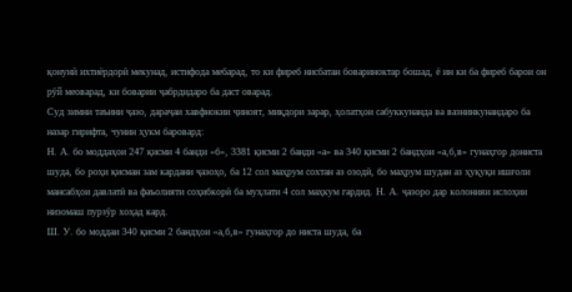қонунӣ ихтиёрдорӣ мекунад, истифода мебарад, то ки фиреб нисбатан бовариноктар бошад, ё ин ки ба фиреб барои он рӯй меоварад, ки боварии ҷабрдидаро ба даст оварад.
Суд зимни таъини ҷазо, дараҷаи хавфнокии ҷиноят, миқдори зарар, ҳолатҳои сабуккунанда ва вазнинкунандаро ба назар гирифта, чунин ҳукм баровард:
Н. А. бо моддаҳои 247 қисми 4 банди «б», 3381 қисми 2 банди «а» ва 340 қисми 2 бандҳои «а,б,в» гунаҳгор дониста шуда, бо роҳи қисман зам кардани ҷазоҳо, ба 12 сол маҳрум сохтан аз озодӣ, бо маҳрум шудан аз ҳуқуқи ишғоли мансабҳои давлатӣ ва фаъолияти соҳибкорӣ ба муҳлати 4 сол маҳкум гардид. Н. А. ҷазоро дар колонияи ислоҳии низомаш пурзӯр хоҳад кард.
Ш. У. бо моддаи 340 қисми 2 бандҳои «а,б,в» гунаҳгор до ниста шуда, ба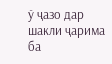ӯ ҷазо дар шакли ҷарима ба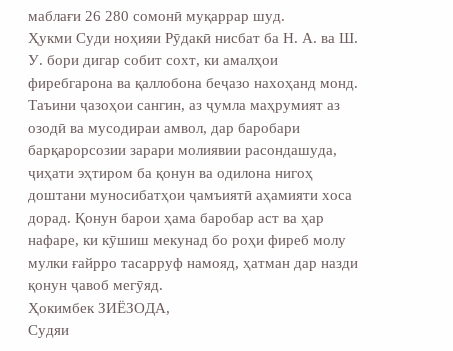маблағи 26 280 сомонӣ муқаррар шуд.
Ҳукми Суди ноҳияи Рӯдакӣ нисбат ба Н. А. ва Ш. У. бори дигар собит сохт, ки амалҳои фиребгарона ва қаллобона беҷазо нахоҳанд монд. Таъини ҷазоҳои сангин, аз ҷумла маҳрумият аз озодӣ ва мусодираи амвол, дар баробари барқарорсозии зарари молиявии расондашуда, ҷиҳати эҳтиром ба қонун ва одилона нигоҳ доштани муносибатҳои ҷамъиятӣ аҳамияти хоса дорад. Қонун барои ҳама баробар аст ва ҳар нафаре, ки кӯшиш мекунад бо роҳи фиреб молу мулки ғайрро тасарруф намояд, ҳатман дар назди қонун ҷавоб мегӯяд.
Ҳокимбек ЗИЁЗОДА,
Судяи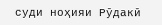суди ноҳияи Рӯдакӣ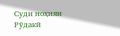Суди ноҳияи Рӯдакӣ